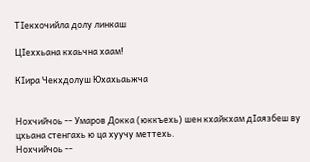ТIекхочийла долу линкаш

ЦIеххьана кхаьчна хаам!

КIира Чекхдолуш Юхахьаьжча


Нохчийчоь -- Умаров Докка (юккъехь) шен кхайкхам дIаязбеш ву цхьана стенгахь ю ца хуучу меттехь.
Нохчийчоь --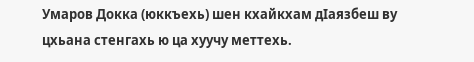Умаров Докка (юккъехь) шен кхайкхам дIаязбеш ву цхьана стенгахь ю ца хуучу меттехь.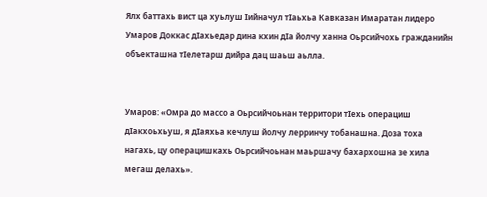Ялх баттахь вист ца хуьлуш Iийначул тIаьхьа Кавказан Имаратан лидеро Умаров Доккас дIахьедар дина кхин дIа йолчу ханна Оьрсийчохь гражданийн объекташна тIелетарш дийра дац шаьш аьлла.


Умаров: «Омра до массо а Оьрсийчоьнан территори тIехь операциш дIакхоьхьуш, я дIаяхьа кечлуш йолчу лерринчу тобанашна. Доза тоха нагахь, цу операцишкахь Оьрсийчоьнан маьршачу бахархошна зе хила мегаш делахь».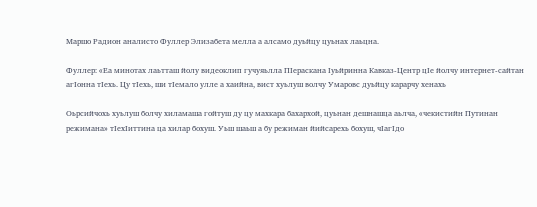Маршо Радион аналисто Фуллер Элизабета мелла а алсамо дуьйцу цуьнах лаьцна.

Фуллер: «Еа минотах лаьтташ йолу видеоклип гучуяьлла ПIераскана Iуьйринна Кавказ-Центр цIе йолчу интернет-сайтан агIонна тIехь. Цу тIехь, ши тIемало улле а хаийна, вист хуьлуш волчу Умаровс дуьйцу карарчу хенахь

Оьрсийчохь хуьлуш болчу хиламаша гойтуш ду цу махкара бахархой, цуьнан дешнашца аьлча, «чекистийн Путинан режимана» тIехIиттина ца хилар бохуш. Уьш шаьш а бу режиман йийсарехь бохуш, чIагIдо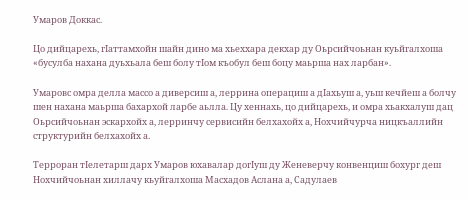Умаров Доккас.

Цо дийцарехь, гIаттамхойн шайн дино ма хьеххара декхар ду Оьрсийчоьнан куьйгалхоша «бусулба нахана дуьхьала беш болу тIом къобул беш боцу маьрша нах ларбан».

Умаровс омра делла массо а диверсиш а, леррина операциш а дIахьуш а, уьш кечйеш а болчу шен нахана маьрша бахархой ларбе аьлла. Цу хеннахь, цо дийцарехь, и омра хьакхалуш дац Оьрсийчоьнан эскархойх а, лерринчу сервисийн белхахойх а, Нохчийчурча ницкъаллийн структурийн белхахойх а.

Терроран тIелетарш дарх Умаров юхавалар догIуш ду Женеверчу конвенциш бохург деш Нохчийчоьнан хиллачу кьуйгалхоша Масхадов Аслана а, Садулаев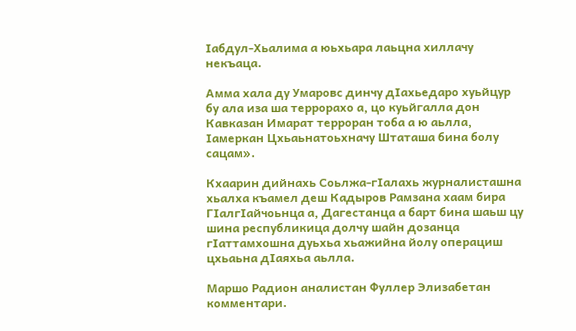Iабдул-Хьалима а юьхьара лаьцна хиллачу некъаца.

Амма хала ду Умаровс динчу дIахьедаро хуьйцур бу ала иза ша террорахо а, цо куьйгалла дон Кавказан Имарат терроран тоба а ю аьлла, Iамеркан Цхьаьнатоьхначу Штаташа бина болу сацам».

Кхаарин дийнахь Соьлжа-гIалахь журналисташна хьалха къамел деш Кадыров Рамзана хаам бира ГIалгIайчоьнца а, Дагестанца а барт бина шаьш цу шина республикица долчу шайн дозанца гIаттамхошна дуьхьа хьажийна йолу операциш цхьаьна дIаяхьа аьлла.

Маршо Радион аналистан Фуллер Элизабетан комментари.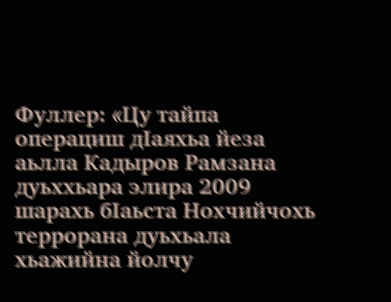Фуллер: «Цу тайпа операциш дIаяхьа йеза аьлла Кадыров Рамзана дуьххьара элира 2009 шарахь бIаьста Нохчийчохь террорана дуьхьала хьажийна йолчу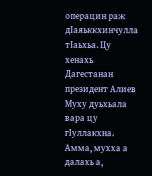операцин раж дIаяьккхинчулла тIаьхьа. Цу хенахь Дагестанан президент Алиев Муху дуьхьала вара цу гIуллакхна. Амма, мухха а далахь а,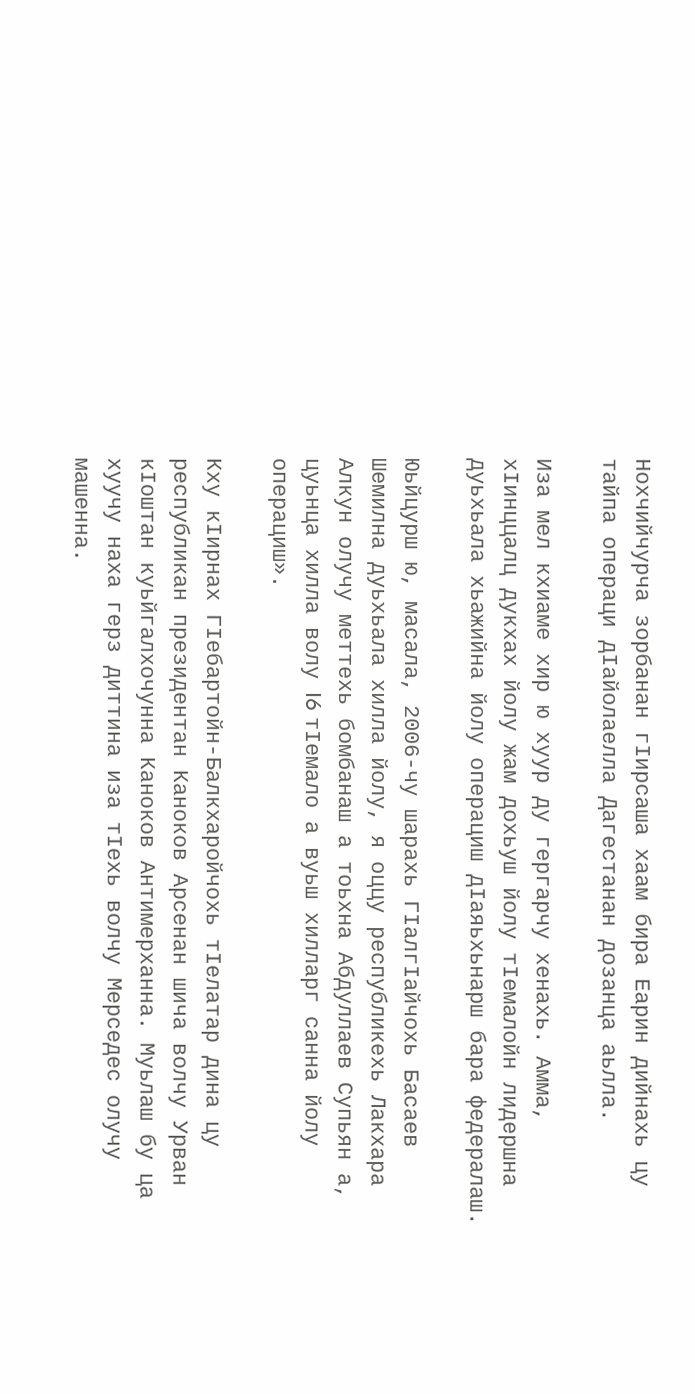Нохчийчурча зорбанан гIирсаша хаам бира Еарин дийнахь цу тайпа операци дIайолаелла Дагестанан дозанца аьлла.

Иза мел кхиаме хир ю хуур ду гергарчу хенахь. Амма, хIинццалц дукхах йолу жам дохьуш йолу тIемалойн лидершна дуьхьала хьажийна йолу операциш дIаяьхьнарш бара федералаш.

Юьйцурш ю, масала, 2006-чу шарахь ГIалгIайчохь Басаев Шемилна дуьхьала хилла йолу, я оццу республикехь Лакхара Алкун олучу меттехь бомбанаш а тоьхна Абдуллаев Супьян а, цуьнца хилла волу I6 тIемало а вуьш хилларг санна йолу операциш».

Кху кIирнах ГIебартойн-Балкхаройчохь тIелатар дина цу республикан президентан Каноков Арсенан шича волчу Урван кIоштан куьйгалхочунна Каноков Антимерханна. Муьлаш бу ца хуучу наха герз диттина иза тIехь волчу Мерседес олучу машенна.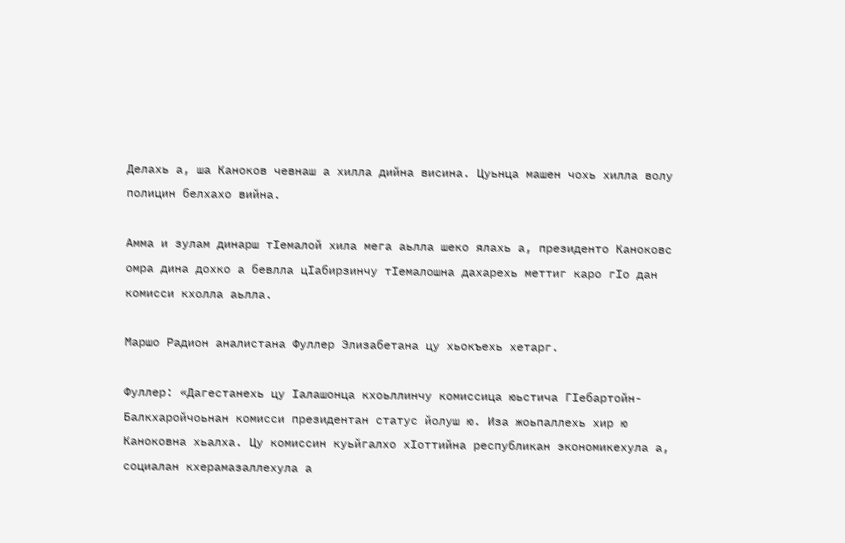Делахь а, ша Каноков чевнаш а хилла дийна висина. Цуьнца машен чохь хилла волу полицин белхахо вийна.

Амма и зулам динарш тIемалой хила мега аьлла шеко ялахь а, президенто Каноковс омра дина дохко а бевлла цIабирзинчу тIемалошна дахарехь меттиг каро гIо дан комисси кхолла аьлла.

Маршо Радион аналистана Фуллер Элизабетана цу хьокъехь хетарг.

Фуллер: «Дагестанехь цу Iалашонца кхоьллинчу комиссица юьстича ГIебартойн-Балкхаройчоьнан комисси президентан статус йолуш ю. Иза жоьпаллехь хир ю Каноковна хьалха. Цу комиссин куьйгалхо хIоттийна республикан экономикехула а, социалан кхерамазаллехула а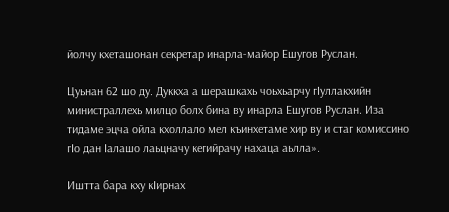йолчу кхеташонан секретар инарла-майор Ешугов Руслан.

Цуьнан 62 шо ду. Дуккха а шерашкахь чоьхьарчу гIуллакхийн министраллехь милцо болх бина ву инарла Ешугов Руслан. Иза тидаме эцча ойла кхоллало мел къинхетаме хир ву и стаг комиссино гIо дан Iалашо лаьцначу кегийрачу нахаца аьлла».

Иштта бара кху кIирнах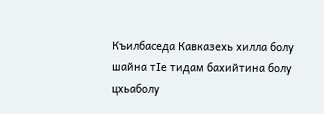Къилбаседа Кавказехь хилла болу шайна тIе тидам бахийтина болу цхьаболу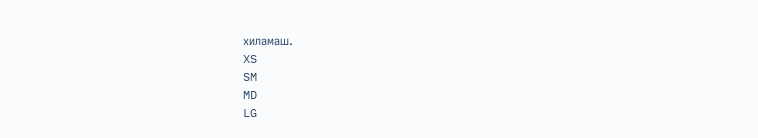хиламаш.
XS
SM
MD
LG